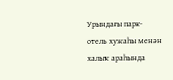Урындағы парк- отель хужаһы менән халыҡ араһында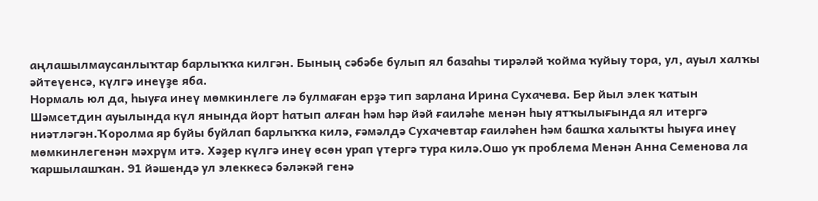аңлашылмаусанлыҡтар барлыҡҡа килгән. Бының сәбәбе булып ял базаһы тирәләй ҡойма ҡуйыу тора, ул, ауыл халҡы әйтеүенсә, күлгә инеүҙе яба.
Нормаль юл да, һыуға инеү мөмкинлеге лә булмаған ерҙә тип зарлана Ирина Сухачева. Бер йыл элек ҡатын Шәмсетдин ауылында күл янында йорт һатып алған һәм һәр йәй ғаиләһе менән һыу ятҡылығында ял итергә ниәтләгән.Ҡоролма яр буйы буйлап барлыҡҡа килә, ғәмәлдә Сухачевтар ғаиләһен һәм башҡа халыҡты һыуға инеү мөмкинлегенән мәхрүм итә. Хәҙер күлгә инеү өсөн урап үтергә тура килә.Ошо уҡ проблема Менән Анна Семенова ла ҡаршылашҡан. 91 йәшендә ул элеккесә бәләкәй генә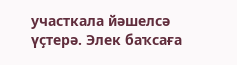участкала йәшелсә үҫтерә. Элек баҡсаға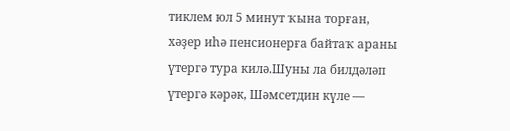тиклем юл 5 минут ҡына торған, хәҙер иһә пенсионерға байтаҡ араны үтергә тура килә.Шуны ла билдәләп үтергә кәрәк, Шәмсетдин күле —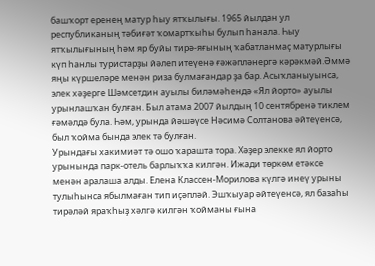башҡорт еренең матур һыу ятҡылығы. 1965 йылдан ул республиканың тәбиғәт ҡомартҡыһы булып һанала. Һыу ятҡылығының һәм яр буйы тирә-яғының ҡабатланмаҫ матурлығы күп һанлы туристарҙы йәлеп итеүенә ғәжәпләнергә кәрәкмәй.Әммә яңы күршеләре менән риза булмағандар ҙа бар. Асыҡланыуынса, элек хәҙерге Шәмсетдин ауылы биләмәһендә «Ял йорто» ауылы урынлашҡан булған. Был атама 2007 йылдың 10 сентябренә тиклем ғәмәлдә була. Һәм, урында йәшәүсе Нәсимә Солтанова әйтеүенсә, был ҡойма бында элек тә булған.
Урындағы хакимиәт тә ошо ҡарашта тора. Хәҙер элекке ял йорто урынында парк-отель барлыҡҡа килгән. Ижади төркөм етәксе менән аралаша алды. Елена Классен-Морилова күлгә инеү урыны тулыһынса ябылмаған тип иҫәпләй. Эшҡыуар әйтеүенсә, ял базаһы тирәләй яраҡһыҙ хәлгә килгән ҡойманы ғына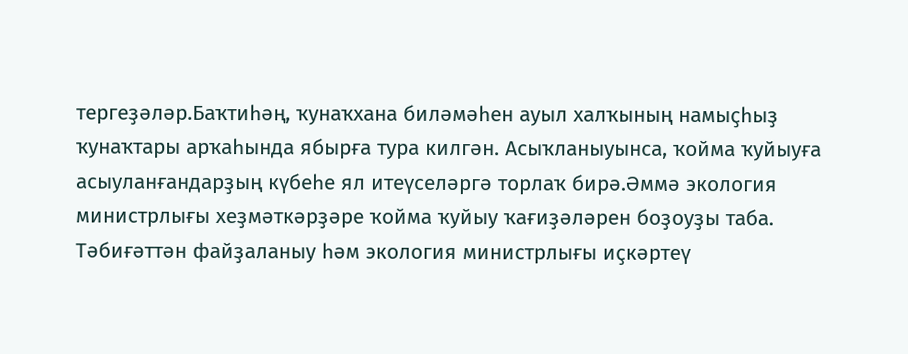тергеҙәләр.Баҡтиһәң, ҡунаҡхана биләмәһен ауыл халҡының намыҫһыҙ ҡунаҡтары арҡаһында ябырға тура килгән. Асыҡланыуынса, ҡойма ҡуйыуға асыуланғандарҙың күбеһе ял итеүселәргә торлаҡ бирә.Әммә экология министрлығы хеҙмәткәрҙәре ҡойма ҡуйыу ҡағиҙәләрен боҙоуҙы таба. Тәбиғәттән файҙаланыу һәм экология министрлығы иҫкәртеү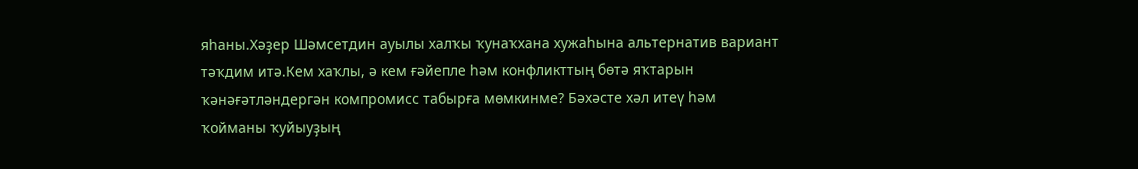яһаны.Хәҙер Шәмсетдин ауылы халҡы ҡунаҡхана хужаһына альтернатив вариант тәҡдим итә.Кем хаҡлы, ә кем ғәйепле һәм конфликттың бөтә яҡтарын ҡәнәғәтләндергән компромисс табырға мөмкинме? Бәхәсте хәл итеү һәм ҡойманы ҡуйыуҙың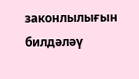законлылығын билдәләү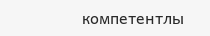компетентлы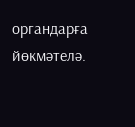органдарға йөкмәтелә.